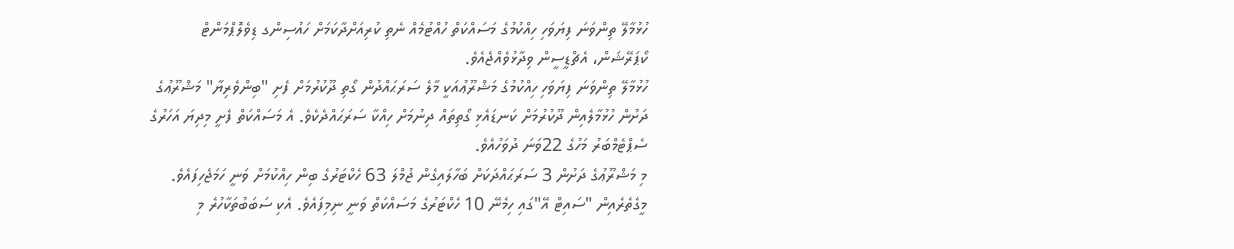ހުޅުމާލޭ ތިންވަނަ ފިޔަވަހި ހިއްކުމުގެ މަސައްކަތް ހުއްޓުމެއް ނެތި ކުރިއަށްދާކަމަށް ހައުސިންގ ޑިވެލޮޕްމަންޓް ކޯޕަރޭޝަން، އެޗްޑީސީން ވިދާޅުވެއްޖެއެވެ.
ހުޅުމާލޭ ތިންވަނަ ފިޔަވަހި ހިއްކުމުގެ މަޝްރޫޢުއަކީ މާލެ ސަރަޙައްދުން ގޯތި ދޫކުރުމަށް ފެށި "ބިންވެރިޔާ" މަޝްރޫޢުގެ ދަށުން ހުޅުމާލެއިން ދޫކުރުމަށް ކަނޑައެޅި ގޯތިތައް ދިނުމަށް ހިއްކާ ސަރަޙައްދެކެވެ. އެ މަސައްކަތް ފެށީ މިދިޔަ އަހަރުގެ ސެޕްޓެމްބަރު މަހުގެ 22ވަނަ ދުވަހުއެވެ.
މި މަޝްރޫޢުގެ ދަށުން 3 ސަރަޙައްދަކަށް ބަހާލައިގެން ޖުމްލަ 63 ހެކްޓަރުގެ ބިން ހިއްކުމަށް ވަނީ ހަމަޖެހިފައެވެ. މީގެތެރެއިން "ސައިޓް އޭ"ގައި ހިމެނޭ 10 ހެކްޓަރުގެ މަސައްކަތް ވަނީ ނިމިފައެވެ. އެކި ސަބަބުތަކާހުރެ މި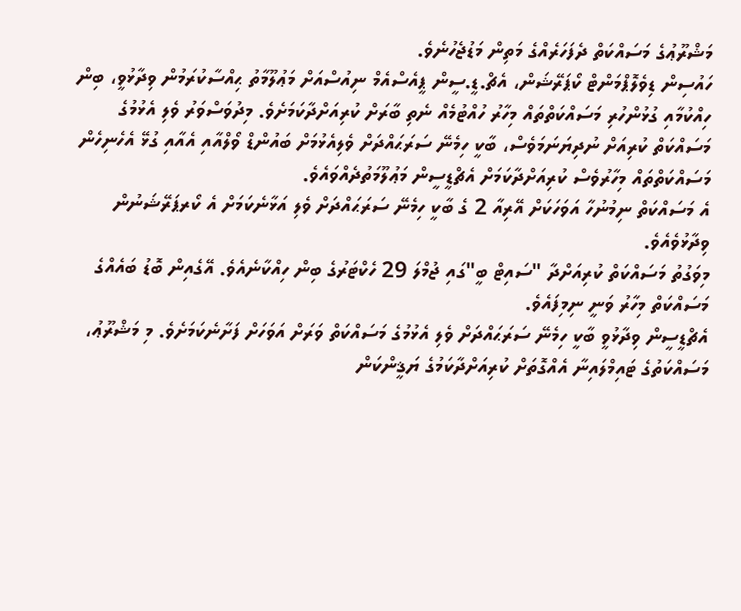މަޝްރޫޢުގެ މަސައްކަތް ދެފަހަރެއްގެ މަތިން މަޑުޖެހުނެވެ.
ހައުސިން ޑިވެލޮޕްމަންޓް ކޯޕަރޭޝަން، އެޗް.ޑީ.ސީން ޕީއެސްއެމް ނިއުސްއަށް މަޢުލޫމާތު ޙިއްސާކުރަމުން ވިދާޅުވީ، ބިން ހިއްކުމާއި ގުޅުންހުރި މަސައްކަތްތައް މިހާރު ހުއްޓުމެއް ނެތި ބާރަށް ކުރިއަށްދާކަމަށެވެ. މިދުވަސްވަރު ވެލި އެޅުމުގެ މަސައްކަތް ކުރިއަށް ނުދިޔަނަމަވެސް، ބާކީ ހިމެނޭ ސަރަޙައްދަށް ވެލިއެޅުމަށް ބައުންޑް ވޯލްއާއި އެއާއި ގުޅޭ އެހެނިހެން މަސައްކަތްތައް މިހާރުވެސް ކުރިއަށްދާކަމަށް އެޗްޑީސީން މަޢުލޫމަތުދެއްވައެވެ.
އެ މަސައްކަތް ނިމުނުހާ އަވަހަކަށް އޭރިއާ 2 ގެ ބާކީ ހިމެނޭ ސަރަޙައްދަށް ވެލި އަޅާނެކަމަށް އެ ކޯރޕަރޭޝަނުން ވިދާޅުވެއެވެ.
މިވަގުތު މަސައްކަތް ކުރިއަށްދާ "ސައިޓް ބީ"ގައި ޖުމްލަ 29 ހެކްޓަރުގެ ބިން ހިއްކާނެއެވެ. އޭގެއިން ބޮޑު ބައެއްގެ މަސައްކަތް މިހާރު ވަނީ ނިމިފައެވެ.
އެޗްޑީސީން ވިދާޅުވީ ބާކީ ހިމެނޭ ސަރަޙައްދަށް ވެލި އެޅުމުގެ މަސައްކަތް ވަރަށް އަވަހަށް ފަށާނެކަމަށެވެ. މި މަޝްރޫޢު، މަސައްކަތުގެ ޓައިމްލައިނާ އެއްގޮތަށް ކުރިއަށްދާކަމުގެ ޔަޤީންކަން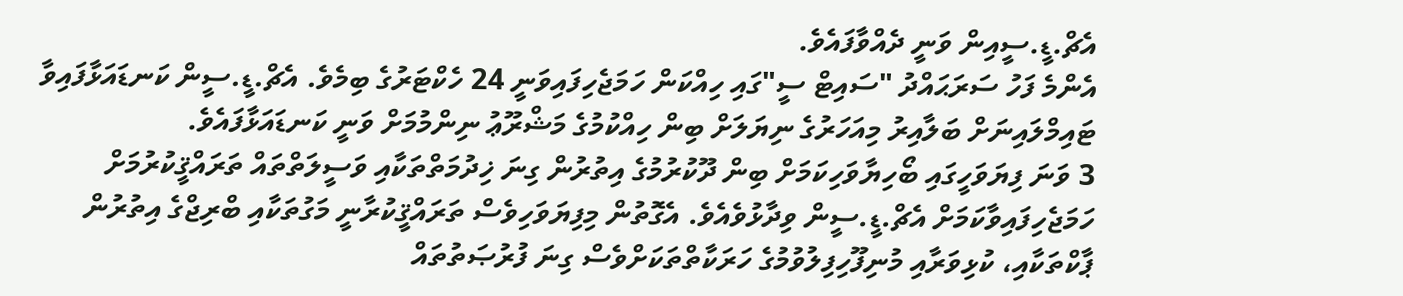އެޗް.ޑީ.ސީއިން ވަނީ ދެއްވާފައެވެ.
އެންމެ ފަހު ސަރަޙައްދު "ސައިޓް ސީ"ގައި ހިއްކަން ހަމަޖެހިފައިވަނީ 24 ހެކްޓަރުގެ ބިމެވެ. އެޗް.ޑީ.ސީން ކަނޑައަޅާފައިވާ ޓައިމްލައިނަށް ބަލާއިރު މިއަހަރުގެ ނިޔަލަށް ބިން ހިއްކުމުގެ މަޝްރޫޢު ނިންމުމަށް ވަނީ ކަނޑައަޅާފައެވެ.
3 ވަނަ ފިޔަވަހީގައި ބޯހިޔާވަހިކަމަށް ބިން ދޫކުރުމުގެ އިތުރުން ގިނަ ޚިދުމަތްތަކާއި ވަސީލަތްތައް ތަރައްޤީކުރުމަށް ހަމަޖެހިފައިވާކަމަށް އެޗް.ޑީ.ސީން ވިދާޅުވެއެވެ. އެގޮތުން މިފިޔަވަހިވެސް ތަރައްޤީކުރާނީ މަގުތަކާއި ބްރިޖްގެ އިތުރުން ޕާކްތަކާއި، ކުޅިވަރާއި މުނިފޫހިފިލުވުމުގެ ހަރަކާތްތަކަށްވެސް ގިނަ ފުރުޞަތުތައް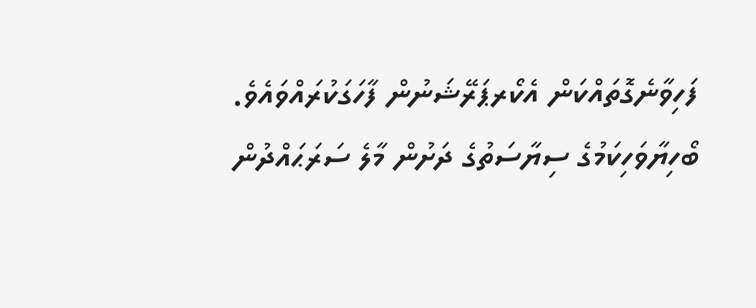ފަހިވާނެގޮތައްކަން އެކޯރޕަރޭޝަނުން ފާހަގަކުރައްވައެވެ.
ބޯހިޔާވަހިކަމުގެ ސިޔާސަތުގެ ދަށުން މާލެ ސަރަޙައްދުން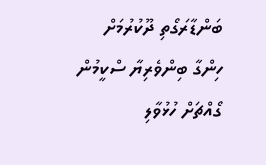ބަންޑާރަގޯތި ދޫކުރުމަށް ހިންގާ ބިންވެރިޔާ ސްކީމުން ގޯއްޗަށް ހުޅުވާލި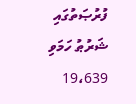ފުރުޞަތުގައި ޝަރުޠު ހަމަވި 19،639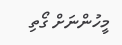މީހުންނަށް ގޯތި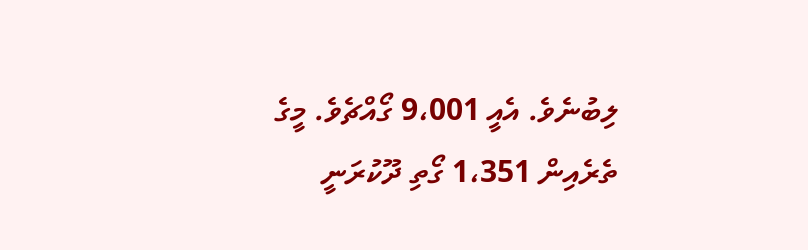ލިބުނެވެ. އެއީ 9،001 ގޯއްޗެވެ. މީގެ ތެރެއިން 1،351 ގޯތި ދޫކުރަނީ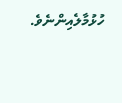ހުޅުމާލެއިންނެވެ.